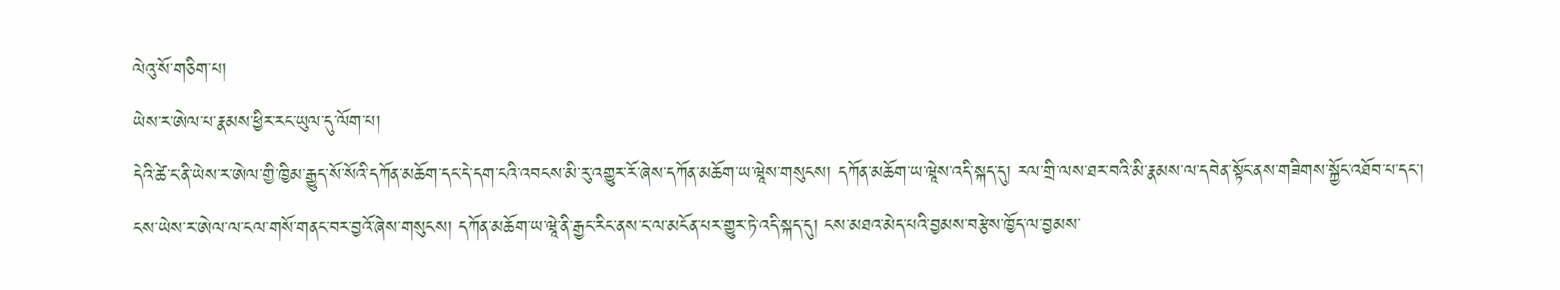ལེའུ་སོ་གཅིག་པ།
ཡེས་ར་ཨེལ་པ་རྣམས་ཕྱིར་རང་ཡུལ་དུ་ལོག་པ།
དེའི་ཚེ་ང་ནི་ཡེས་ར་ཨེལ་གྱི་ཁྱིམ་རྒྱུད་སོ་སོའི་དཀོན་མཆོག་དང་དེ་དག་ངའི་འབངས་མི་རུ་འགྱུར་རོ་ཞེས་དཀོན་མཆོག་ཡ་ཝཱེས་གསུངས། དཀོན་མཆོག་ཡ་ཝཱེས་འདི་སྐད་དུ། རལ་གྲི་ལས་ཐར་བའི་མི་རྣམས་ལ་དབེན་སྟོང་ནས་གཟིགས་སྐྱོང་འཐོབ་པ་དང་། ངས་ཡེས་ར་ཨེལ་ལ་ངལ་གསོ་གནང་བར་བྱའོ་ཞེས་གསུངས། དཀོན་མཆོག་ཡ་ཝཱེ་ནི་རྒྱང་རིང་ནས་ང་ལ་མངོན་པར་གྱུར་ཏེ་འདི་སྐད་དུ། ངས་མཐའ་མེད་པའི་བྱམས་བརྩེས་ཁྱོད་ལ་བྱམས་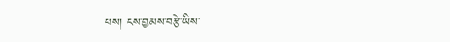པས། ངས་བྱམས་བརྩེ་ཡིས་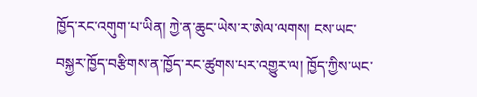ཁྱོད་རང་འགུག་པ་ཡིན། ཀྱེ་ན་ཆུང་ཡེས་ར་ཨེལ་ལགས། ངས་ཡང་བསྐྱར་ཁྱོད་བརྩིགས་ན་ཁྱོད་རང་ཚུགས་པར་འགྱུར་ལ། ཁྱོད་ཀྱིས་ཡང་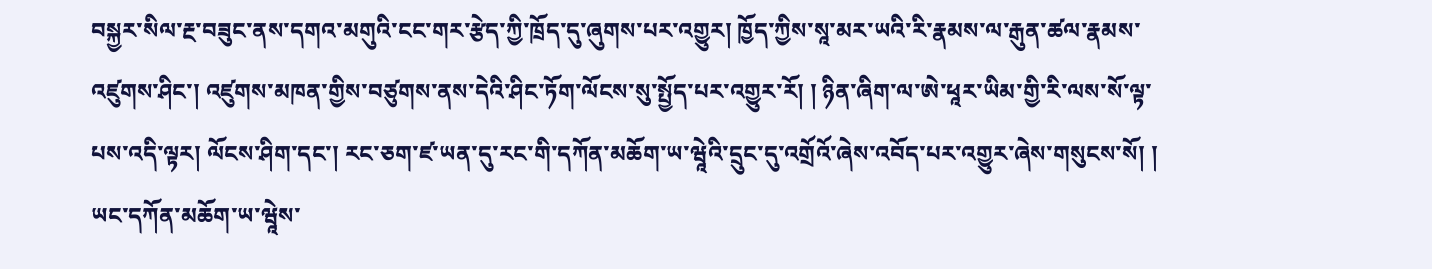བསྐྱར་སིལ་རྔ་བཟུང་ནས་དགའ་མགུའི་ངང་གར་རྩེད་ཀྱི་ཁྲོད་དུ་ཞུགས་པར་འགྱུར། ཁྱོད་ཀྱིས་སཱ་མར་ཡའི་རི་རྣམས་ལ་རྒུན་ཚལ་རྣམས་འཛུགས་ཤིང་། འཛུགས་མཁན་གྱིས་བཙུགས་ནས་དེའི་ཤིང་ཏོག་ལོངས་སུ་སྤྱོད་པར་འགྱུར་རོ། ། ཉིན་ཞིག་ལ་ཨེ་ཕཱར་ཡིམ་གྱི་རི་ལས་སོ་ལྟ་པས་འདི་ལྟར། ལོངས་ཤིག་དང་། རང་ཅག་ཛ་ཡན་དུ་རང་གི་དཀོན་མཆོག་ཡ་ཝཱེའི་དྲུང་དུ་འགྲོའོ་ཞེས་འབོད་པར་འགྱུར་ཞེས་གསུངས་སོ། ། ཡང་དཀོན་མཆོག་ཡ་ཝཱེས་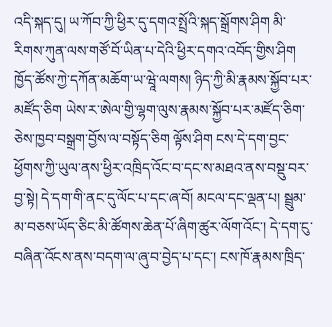འདི་སྐད་དུ། ཡ་ཀོབ་ཀྱི་ཕྱིར་དུ་དགའ་སྤྲོའི་སྐད་སྒྲོགས་ཤིག མི་རིགས་ཀུན་ལས་གཙོ་བོ་ཡིན་པ་དེའི་ཕྱིར་དགའ་འབོད་གྱིས་ཤིག ཁྱོད་ཚོས་ཀྱེ་དཀོན་མཆོག་ཡ་ཝཱེ་ལགས། ཉིད་ཀྱི་མི་རྣམས་སྐྱོབ་པར་མཛོད་ཅིག ཡེས་ར་ཨེལ་གྱི་ལྷག་ལུས་རྣམས་སྐྱོབ་པར་མཛོད་ཅིག་ཅེས་ཁྱབ་བསྒྲག་བྱོས་ལ་བསྟོད་ཅིག ལྟོས་ཤིག ངས་དེ་དག་བྱང་ཕྱོགས་ཀྱི་ཡུལ་ནས་ཕྱིར་འཁྲིད་འོང་བ་དང་ས་མཐའ་ནས་བསྡུ་བར་བྱ་སྟེ། དེ་དག་གི་ནང་དུ་ལོང་པ་དང་ཞ་བོ། མངལ་དང་ལྡན་པ། སྦྲུམ་མ་བཅས་ཡོད་ཅིང་མི་ཚོགས་ཆེན་པོ་ཞིག་ཚུར་ལོག་འོང་། དེ་དག་ངུ་བཞིན་འོངས་ནས་བདག་ལ་ཞུ་བ་བྱེད་པ་དང་། ངས་ཁོ་རྣམས་ཁྲིད་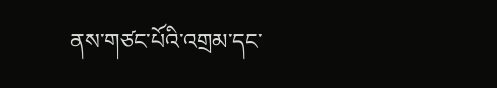ནས་གཙང་པོའི་འགྲམ་དང་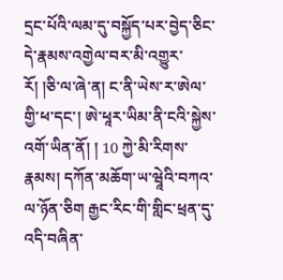དྲང་པོའི་ལམ་དུ་བསྐྱོད་པར་བྱེད་ཅིང་དེ་རྣམས་འགྱེལ་བར་མི་འགྱུར་རོ། །ཅི་ལ་ཞེ་ན། ང་ནི་ཡེས་ར་ཨེལ་གྱི་ཕ་དང་། ཨེ་ཕཱར་ཡིམ་ནི་ངའི་སྐྱེས་འགོ་ཡིན་ནོ། ། 10 ཀྱེ་མི་རིགས་རྣམས། དཀོན་མཆོག་ཡ་ཝཱེའི་བཀའ་ལ་ཉོན་ཅིག རྒྱང་རིང་གི་གླིང་ཕྲན་དུ་འདི་བཞིན་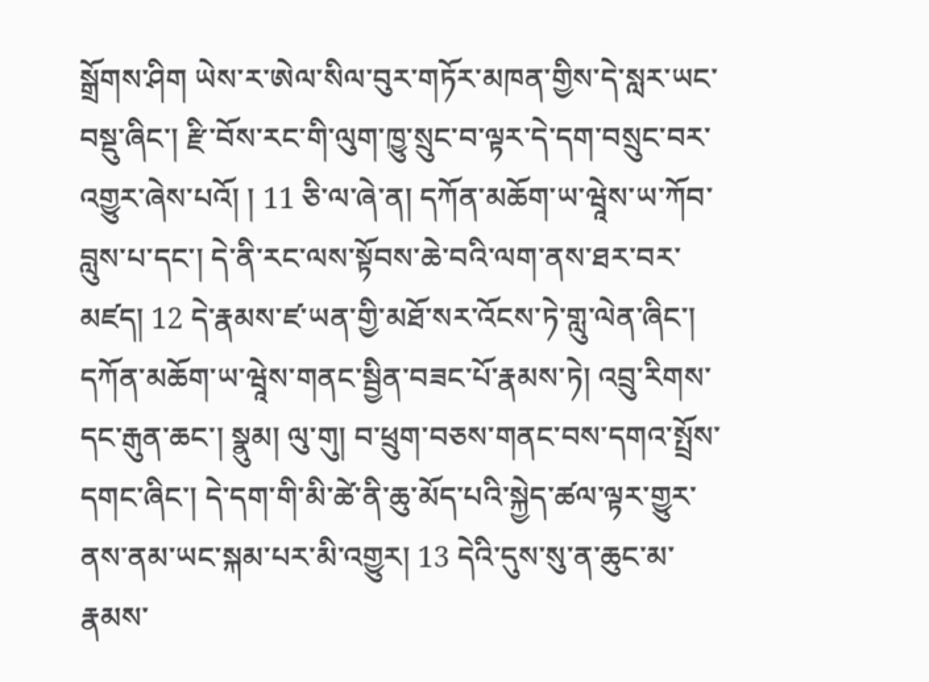སྒྲོགས་ཤིག ཡེས་ར་ཨེལ་སིལ་བུར་གཏོར་མཁན་གྱིས་དེ་སླར་ཡང་བསྡུ་ཞིང་། རྫི་བོས་རང་གི་ལུག་ཁྱུ་སྲུང་བ་ལྟར་དེ་དག་བསྲུང་བར་འགྱུར་ཞེས་པའོ། ། 11 ཅི་ལ་ཞེ་ན། དཀོན་མཆོག་ཡ་ཝཱེས་ཡ་ཀོབ་བླུས་པ་དང་། དེ་ནི་རང་ལས་སྟོབས་ཆེ་བའི་ལག་ནས་ཐར་བར་མཛད། 12 དེ་རྣམས་ཛ་ཡན་གྱི་མཐོ་སར་འོངས་ཏེ་གླུ་ལེན་ཞིང་། དཀོན་མཆོག་ཡ་ཝཱེས་གནང་སྦྱིན་བཟང་པོ་རྣམས་ཏེ། འབྲུ་རིགས་དང་རྒུན་ཆང་། སྣུམ། ལུ་གུ། བ་ཕྲུག་བཅས་གནང་བས་དགའ་སྤྲོས་དགང་ཞིང་། དེ་དག་གི་མི་ཚེ་ནི་ཆུ་མོད་པའི་སྐྱེད་ཚལ་ལྟར་གྱུར་ནས་ནམ་ཡང་སྐམ་པར་མི་འགྱུར། 13 དེའི་དུས་སུ་ན་ཆུང་མ་རྣམས་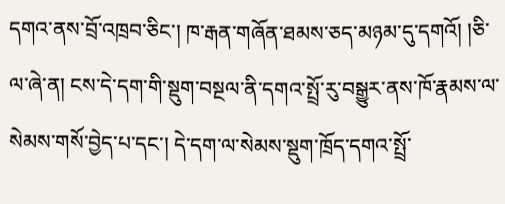དགའ་ནས་བྲོ་འཁྲབ་ཅིང་། ཁ་རྒན་གཞོན་ཐམས་ཅད་མཉམ་དུ་དགའོ། །ཅི་ལ་ཞེ་ན། ངས་དེ་དག་གི་སྡུག་བསྔལ་ནི་དགའ་སྤྲོ་རུ་བསྒྱུར་ནས་ཁོ་རྣམས་ལ་སེམས་གསོ་བྱེད་པ་དང་། དེ་དག་ལ་སེམས་སྡུག་ཁྲོད་དགའ་སྤྲོ་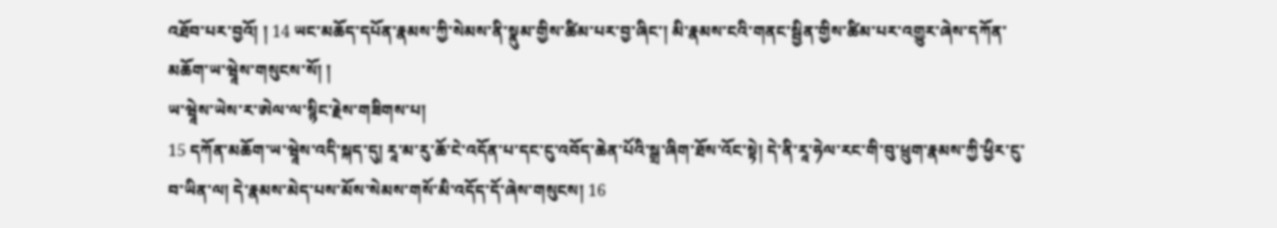འཐོབ་པར་བྱའོ། ། 14 ཡང་མཆོད་དཔོན་རྣམས་ཀྱི་སེམས་ནི་སྣུམ་གྱིས་ཚིམ་པར་བྱ་ཞིང་། མི་རྣམས་ངའི་གནང་སྦྱིན་གྱིས་ཚིམ་པར་འགྱུར་ཞེས་དཀོན་མཆོག་ཡ་ཝཱེས་གསུངས་སོ། །
ཡ་ཝཱེས་ཡེས་ར་ཨེལ་ལ་སྙིང་རྗེས་གཟིགས་པ།
15 དཀོན་མཆོག་ཡ་ཝཱེས་འདི་སྐད་དུ། རཱ་མ་རུ་ཆོ་ངེ་འདོན་པ་དང་ངུ་འབོད་ཆེན་པོའི་སྒྲ་ཞིག་ཐོས་འོང་སྟེ། དེ་ནི་རཱ་ཧེལ་རང་གི་བུ་ཕྲུག་རྣམས་ཀྱི་ཕྱིར་ངུ་བ་ཡིན་ལ། དེ་རྣམས་མེད་པས་མོས་སེམས་གསོ་མི་འདོད་དོ་ཞེས་གསུངས། 16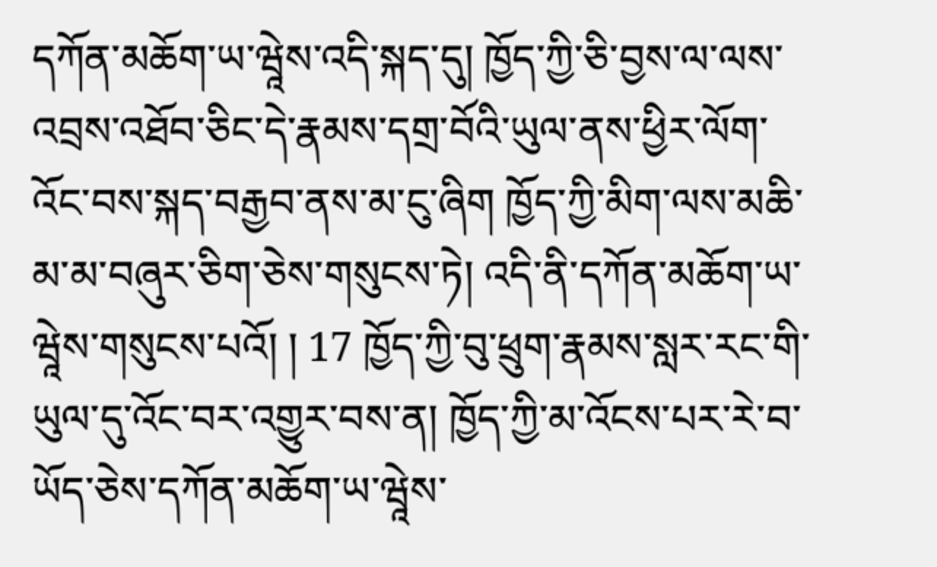དཀོན་མཆོག་ཡ་ཝཱེས་འདི་སྐད་དུ། ཁྱོད་ཀྱི་ཅི་བྱས་ལ་ལས་འབྲས་འཐོབ་ཅིང་དེ་རྣམས་དགྲ་བོའི་ཡུལ་ནས་ཕྱིར་ལོག་འོང་བས་སྐད་བརྒྱབ་ནས་མ་ངུ་ཞིག ཁྱོད་ཀྱི་མིག་ལས་མཆི་མ་མ་བཞུར་ཅིག་ཅེས་གསུངས་ཏེ། འདི་ནི་དཀོན་མཆོག་ཡ་ཝཱེས་གསུངས་པའོ། ། 17 ཁྱོད་ཀྱི་བུ་ཕྲུག་རྣམས་སླར་རང་གི་ཡུལ་དུ་འོང་བར་འགྱུར་བས་ན། ཁྱོད་ཀྱི་མ་འོངས་པར་རེ་བ་ཡོད་ཅེས་དཀོན་མཆོག་ཡ་ཝཱེས་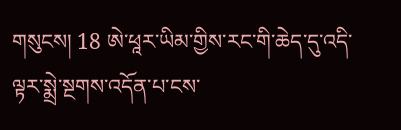གསུངས། 18 ཨེ་ཕཱར་ཡིམ་གྱིས་རང་གི་ཆེད་དུ་འདི་ལྟར་སྨྲེ་སྔགས་འདོན་པ་ངས་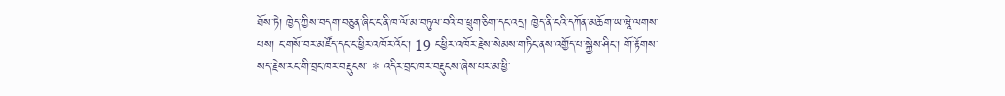ཐོས་ཏེ། ཁྱེད་ཀྱིས་བདག་བཅུན་ཞིང་ང་ནི་ཁ་ལོ་མ་བཏུལ་བའི་བ་ཕྲུག་ཅིག་དང་འདྲ། ཁྱེད་ནི་ངའི་དཀོན་མཆོག་ཡ་ཝཱེ་ལགས་པས། ང་གསོ་བར་མཛོད་དང་ང་ཕྱིར་འཁོར་འོང་། 19 ང་ཕྱིར་འཁོར་རྗེས་སེམས་གཏིང་ནས་འགྱོད་པ་སྐྱེས་ཤིང་། གོ་རྟོགས་སད་རྗེས་རང་གི་བྲང་ཁར་བརྡུངས་ * འདིར་བྲང་ཁར་བརྡུངས་ཞེས་པར་མ་ཕྱི་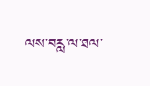ལས་བརླ་ལ་ཐལ་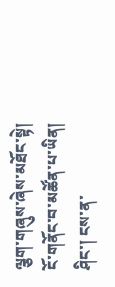ལྕག་གཞུས་ཞེས་མཐོང་སྟེ། ངོ་གནོང་བ་མཚོན་པ་ཡིན། ཤིང་། ངས་ན་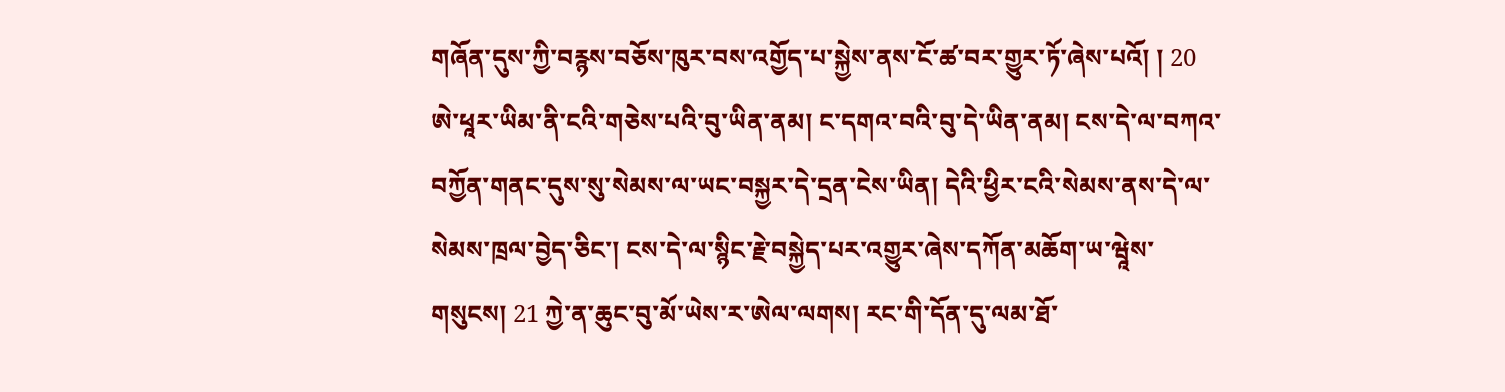གཞོན་དུས་ཀྱི་བརྙས་བཅོས་ཁུར་བས་འགྱོད་པ་སྐྱེས་ནས་ངོ་ཚ་བར་གྱུར་ཏོ་ཞེས་པའོ། ། 20 ཨེ་ཕཱར་ཡིམ་ནི་ངའི་གཅེས་པའི་བུ་ཡིན་ནམ། ང་དགའ་བའི་བུ་དེ་ཡིན་ནམ། ངས་དེ་ལ་བཀའ་བཀྱོན་གནང་དུས་སུ་སེམས་ལ་ཡང་བསྐྱར་དེ་དྲན་ངེས་ཡིན། དེའི་ཕྱིར་ངའི་སེམས་ནས་དེ་ལ་སེམས་ཁྲལ་བྱེད་ཅིང་། ངས་དེ་ལ་སྙིང་རྗེ་བསྐྱེད་པར་འགྱུར་ཞེས་དཀོན་མཆོག་ཡ་ཝཱེས་གསུངས། 21 ཀྱེ་ན་ཆུང་བུ་མོ་ཡེས་ར་ཨེལ་ལགས། རང་གི་དོན་དུ་ལམ་ཐོ་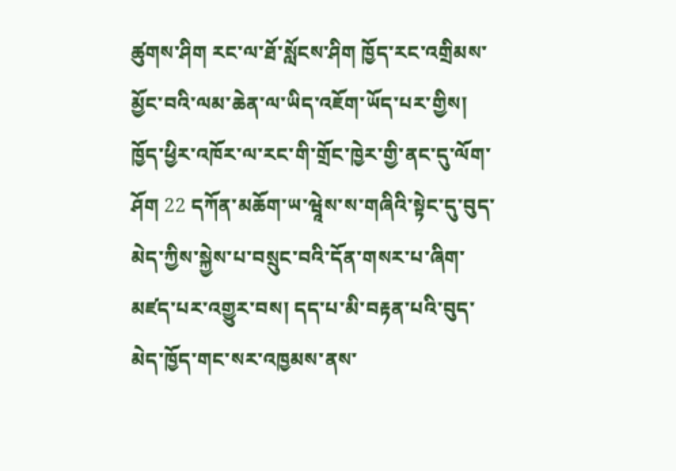ཚུགས་ཤིག རང་ལ་ཐོ་སློངས་ཤིག ཁྱོད་རང་འགྲིམས་མྱོང་བའི་ལམ་ཆེན་ལ་ཡིད་འཇོག་ཡོད་པར་གྱིས། ཁྱོད་ཕྱིར་འཁོར་ལ་རང་གི་གྲོང་ཁྱེར་གྱི་ནང་དུ་ལོག་ཤོག 22 དཀོན་མཆོག་ཡ་ཝཱེས་ས་གཞིའི་སྟེང་དུ་བུད་མེད་ཀྱིས་སྐྱེས་པ་བསྲུང་བའི་དོན་གསར་པ་ཞིག་མཛད་པར་འགྱུར་བས། དད་པ་མི་བརྟན་པའི་བུད་མེད་ཁྱོད་གང་སར་འཁྱམས་ནས་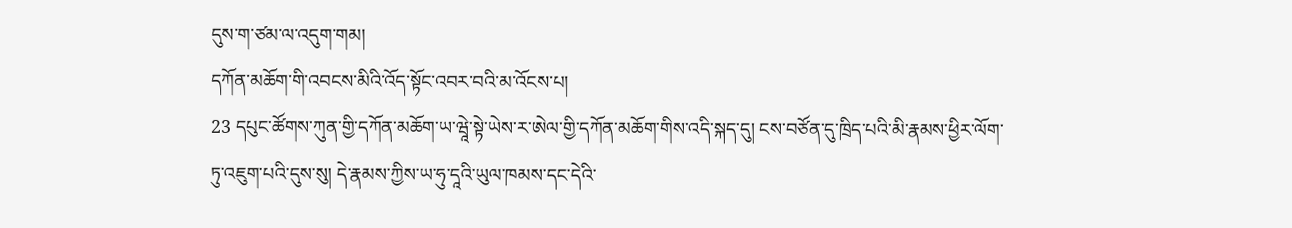དུས་ག་ཙམ་ལ་འདུག་གམ།
དཀོན་མཆོག་གི་འབངས་མིའི་འོད་སྟོང་འབར་བའི་མ་འོངས་པ།
23 དཔུང་ཚོགས་ཀུན་གྱི་དཀོན་མཆོག་ཡ་ཝཱེ་སྟེ་ཡེས་ར་ཨེལ་གྱི་དཀོན་མཆོག་གིས་འདི་སྐད་དུ། ངས་བཙོན་དུ་ཁྲིད་པའི་མི་རྣམས་ཕྱིར་ལོག་ཏུ་འཇུག་པའི་དུས་སུ། དེ་རྣམས་ཀྱིས་ཡ་ཧུ་དཱའི་ཡུལ་ཁམས་དང་དེའི་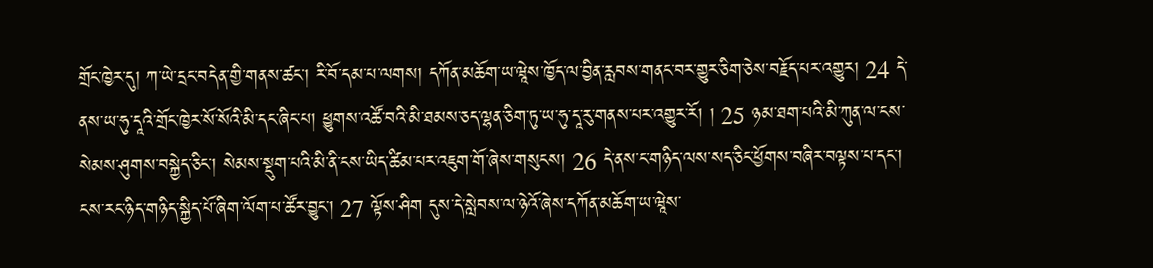གྲོང་ཁྱེར་དུ། ཀ་ཡེ་དྲང་བདེན་གྱི་གནས་ཚང་། རི་བོ་དམ་པ་ལགས། དཀོན་མཆོག་ཡ་ཝཱེས་ཁྱོད་ལ་བྱིན་རླབས་གནང་བར་གྱུར་ཅིག་ཅེས་བརྗོད་པར་འགྱུར། 24 དེ་ནས་ཡ་ཧུ་དཱའི་གྲོང་ཁྱེར་སོ་སོའི་མི་དང་ཞིང་པ། ཕྱུགས་འཚོ་བའི་མི་ཐམས་ཅད་ལྷན་ཅིག་ཏུ་ཡ་ཧུ་དཱ་རུ་གནས་པར་འགྱུར་རོ། ། 25 ཉམ་ཐག་པའི་མི་ཀུན་ལ་ངས་སེམས་ཤུགས་བསྐྱེད་ཅིང་། སེམས་སྡུག་པའི་མི་ནི་ངས་ཡིད་ཚིམ་པར་འཇུག་གོ་ཞེས་གསུངས། 26 དེ་ནས་ང་གཉིད་ལས་སད་ཅིང་ཕྱོགས་བཞིར་བལྟས་པ་དང་། ངས་རང་ཉིད་གཉིད་སྐྱིད་པོ་ཞིག་ལོག་པ་ཚོར་བྱུང་། 27 ལྟོས་ཤིག དུས་དེ་སླེབས་ལ་ཉེའོ་ཞེས་དཀོན་མཆོག་ཡ་ཝཱེས་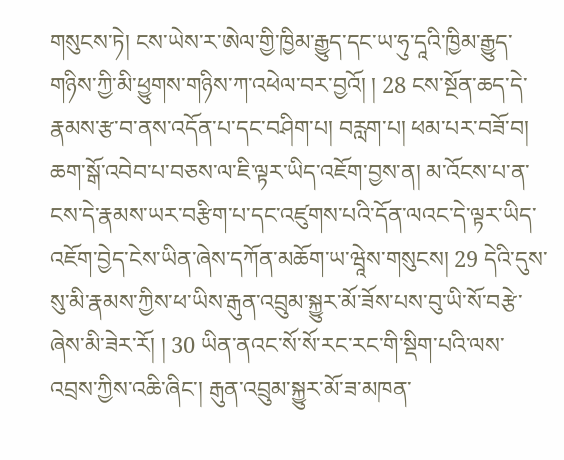གསུངས་ཏེ། ངས་ཡེས་ར་ཨེལ་གྱི་ཁྱིམ་རྒྱུད་དང་ཡ་ཧུ་དཱའི་ཁྱིམ་རྒྱུད་གཉིས་ཀྱི་མི་ཕྱུགས་གཉིས་ཀ་འཕེལ་བར་བྱའོ། ། 28 ངས་སྔོན་ཆད་དེ་རྣམས་རྩ་བ་ནས་འདོན་པ་དང་བཤིག་པ། བརླག་པ། ཕམ་པར་བཟོ་བ། ཆག་སྒོ་འབེབ་པ་བཅས་ལ་ཇི་ལྟར་ཡིད་འཇོག་བྱས་ན། མ་འོངས་པ་ན་ངས་དེ་རྣམས་ཡར་བརྩིག་པ་དང་འཛུགས་པའི་དོན་ལའང་དེ་ལྟར་ཡིད་འཇོག་བྱེད་ངེས་ཡིན་ཞེས་དཀོན་མཆོག་ཡ་ཝཱེས་གསུངས། 29 དེའི་དུས་སུ་མི་རྣམས་ཀྱིས་ཕ་ཡིས་རྒུན་འབྲུམ་སྐྱུར་མོ་ཟོས་པས་བུ་ཡི་སོ་བརྩེ་ཞེས་མི་ཟེར་རོ། ། 30 ཡིན་ནའང་སོ་སོ་རང་རང་གི་སྡིག་པའི་ལས་འབྲས་ཀྱིས་འཆི་ཞིང་། རྒུན་འབྲུམ་སྐྱུར་མོ་ཟ་མཁན་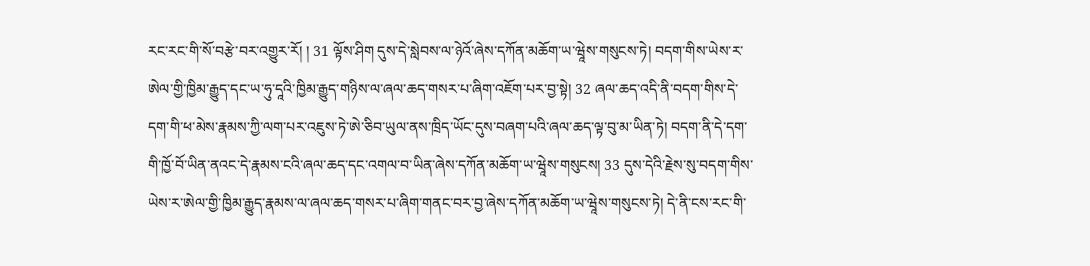རང་རང་གི་སོ་བརྩེ་བར་འགྱུར་རོ། ། 31 ལྟོས་ཤིག དུས་དེ་སླེབས་ལ་ཉེའོ་ཞེས་དཀོན་མཆོག་ཡ་ཝཱེས་གསུངས་ཏེ། བདག་གིས་ཡེས་ར་ཨེལ་གྱི་ཁྱིམ་རྒྱུད་དང་ཡ་ཧུ་དཱའི་ཁྱིམ་རྒྱུད་གཉིས་ལ་ཞལ་ཆད་གསར་པ་ཞིག་འཇོག་པར་བྱ་སྟེ། 32 ཞལ་ཆད་འདི་ནི་བདག་གིས་དེ་དག་གི་ཕ་མེས་རྣམས་ཀྱི་ལག་པར་འཇུས་ཏེ་ཨེ་ཅིབ་ཡུལ་ནས་ཁྲིད་ཡོང་དུས་བཞག་པའི་ཞལ་ཆད་ལྟ་བུ་མ་ཡིན་ཏེ། བདག་ནི་དེ་དག་གི་ཁྱོ་བོ་ཡིན་ནའང་དེ་རྣམས་ངའི་ཞལ་ཆད་དང་འགལ་བ་ཡིན་ཞེས་དཀོན་མཆོག་ཡ་ཝཱེས་གསུངས། 33 དུས་དེའི་རྗེས་སུ་བདག་གིས་ཡེས་ར་ཨེལ་གྱི་ཁྱིམ་རྒྱུད་རྣམས་ལ་ཞལ་ཆད་གསར་པ་ཞིག་གནང་བར་བྱ་ཞེས་དཀོན་མཆོག་ཡ་ཝཱེས་གསུངས་ཏེ། དེ་ནི་ངས་རང་གི་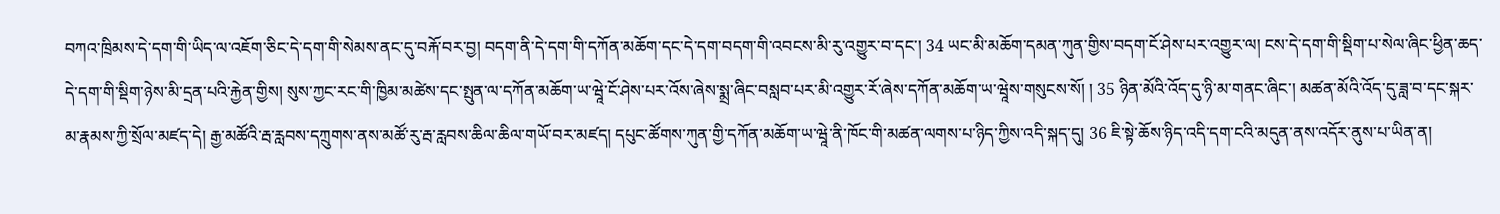བཀའ་ཁྲིམས་དེ་དག་གི་ཡིད་ལ་འཇོག་ཅིང་དེ་དག་གི་སེམས་ནང་དུ་བརྐོ་བར་བྱ། བདག་ནི་དེ་དག་གི་དཀོན་མཆོག་དང་དེ་དག་བདག་གི་འབངས་མི་རུ་འགྱུར་བ་དང་། 34 ཡང་མི་མཆོག་དམན་ཀུན་གྱིས་བདག་ངོ་ཤེས་པར་འགྱུར་ལ། ངས་དེ་དག་གི་སྡིག་པ་སེལ་ཞིང་ཕྱིན་ཆད་དེ་དག་གི་སྡིག་ཉེས་མི་དྲན་པའི་རྐྱེན་གྱིས། སུས་ཀྱང་རང་གི་ཁྱིམ་མཚེས་དང་སྤུན་ལ་དཀོན་མཆོག་ཡ་ཝཱེ་ངོ་ཤེས་པར་འོས་ཞེས་སྨྲ་ཞིང་བསླབ་པར་མི་འགྱུར་རོ་ཞེས་དཀོན་མཆོག་ཡ་ཝཱེས་གསུངས་སོ། ། 35 ཉིན་མོའི་འོད་དུ་ཉི་མ་གནང་ཞིང་། མཚན་མོའི་འོད་དུ་ཟླ་བ་དང་སྐར་མ་རྣམས་ཀྱི་སྲོལ་མཛད་དེ། རྒྱ་མཚོའི་རྦ་རླབས་དཀྲུགས་ནས་མཚོ་རུ་རྦ་རླབས་ཆིལ་ཆིལ་གཡོ་བར་མཛད། དཔུང་ཚོགས་ཀུན་གྱི་དཀོན་མཆོག་ཡ་ཝཱེ་ནི་ཁོང་གི་མཚན་ལགས་པ་ཉིད་ཀྱིས་འདི་སྐད་དུ། 36 ཇི་སྟེ་ཆོས་ཉིད་འདི་དག་ངའི་མདུན་ནས་འདོར་ནུས་པ་ཡིན་ན།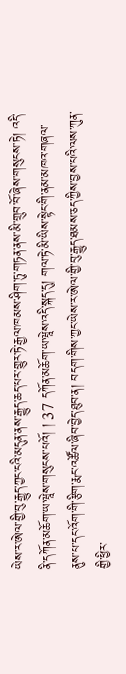ཡེས་ར་ཨེལ་གྱི་བུ་རྒྱུད་ཀྱང་ངའི་མདུན་ནས་རྒྱུད་ཆད་པར་གྱུར་ཏེ་རྒྱལ་ཁམས་ཤིག་ཏུ་གཏན་ནས་མི་གྲུབ་བོ་ཞེས་གསུངས་ཏེ། འདི་ནི་དཀོན་མཆོག་ཡ་ཝཱེས་གསུངས་པའོ། ། 37 དཀོན་མཆོག་ཡ་ཝཱེས་འདི་སྐད་དུ། གལ་ཏེ་མི་ཡིས་སྟེང་གི་ནམ་མཁའ་གཞལ་ནུས་པ་དང་འོག་གི་རྩིག་རྨང་འཚོལ་ཞིབ་བྱེད་ཐུབ་ན། བདག་གིས་ཀྱང་ཡེས་ར་ཨེལ་གྱི་བུ་རྒྱུད་ཐམས་ཅད་ཀྱིས་བྱས་པའི་ལས་ཀུན་གྱི་ཕྱིར་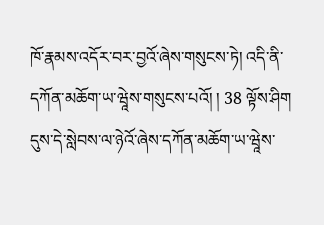ཁོ་རྣམས་འདོར་བར་བྱའོ་ཞེས་གསུངས་ཏེ། འདི་ནི་དཀོན་མཆོག་ཡ་ཝཱེས་གསུངས་པའོ། ། 38 ལྟོས་ཤིག དུས་དེ་སླེབས་ལ་ཉེའོ་ཞེས་དཀོན་མཆོག་ཡ་ཝཱེས་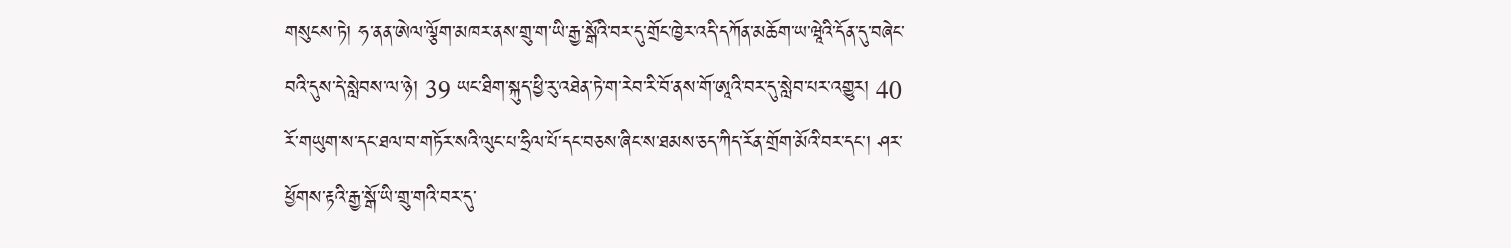གསུངས་ཏེ། ཧ་ནན་ཨེལ་ལྕོག་མཁར་ནས་གྲུ་ག་ཡི་རྒྱ་སྒོའི་བར་དུ་གྲོང་ཁྱེར་འདི་དཀོན་མཆོག་ཡ་ཝཱེའི་དོན་དུ་བཞེང་བའི་དུས་དེ་སླེབས་ལ་ཉེ། 39 ཡང་ཐིག་སྐུད་ཕྱི་རུ་འཐེན་ཏེ་ག་རེབ་རི་བོ་ནས་གོ་ཨཱའི་བར་དུ་སླེབ་པར་འགྱུར། 40 རོ་གཡུག་ས་དང་ཐལ་བ་གཏོར་སའི་ལུང་པ་ཧྲིལ་པོ་དང་བཅས་ཞིང་ས་ཐམས་ཅད་ཀིད་རོན་གྲོག་མོའི་བར་དང་། ཤར་ཕྱོགས་རྟའི་རྒྱ་སྒོ་ཡི་གྲུ་གའི་བར་དུ་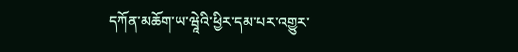དཀོན་མཆོག་ཡ་ཝཱེའི་ཕྱིར་དམ་པར་འགྱུར་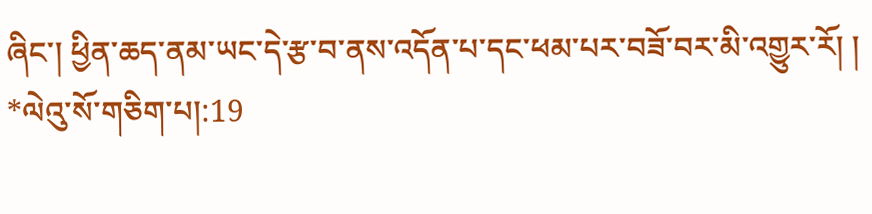ཞིང་། ཕྱིན་ཆད་ནམ་ཡང་དེ་རྩ་བ་ནས་འདོན་པ་དང་ཕམ་པར་བཟོ་བར་མི་འགྱུར་རོ། །
*ལེའུ་སོ་གཅིག་པ།:19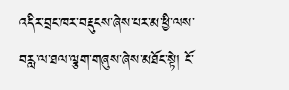འདིར་བྲང་ཁར་བརྡུངས་ཞེས་པར་མ་ཕྱི་ལས་བརླ་ལ་ཐལ་ལྕག་གཞུས་ཞེས་མཐོང་སྟེ། ངོ་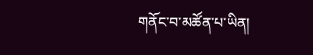གནོང་བ་མཚོན་པ་ཡིན།